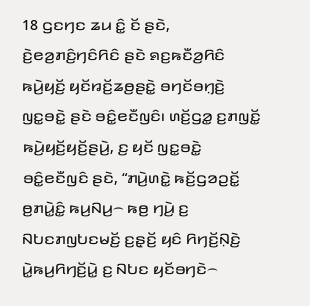18 ꤞꤢꤚꤢ ꤘꤣ ꤢꤨ꤭ ꤢꤩ ꤔꤢꤧ, ꤢꤧ꤬ꤕꤤ꤬ꤊꤢꤨ꤬ꤚꤢꤨꤖꤢꤨ ꤔꤢꤧ ꤎꤢ꤬ꤒꤢꤪꤤ꤬ꤖꤢꤨ ꤒꤣꤧ꤬ꤟꤢꤩ꤬ ꤟꤢꤩꤙꤢꤩ꤬ꤘꤥ꤬ꤔꤢꤧ꤭ ꤋꤚꤢꤩꤋꤚ꤫ꤢꤧ꤬ ꤜꤢ꤭ꤋꤢꤧ꤭ ꤔꤢꤧ ꤋꤢꤨ꤭ꤕꤢꤪꤜꤢꤨ꤯ ꤛꤢꤩ꤬ꤞꤤ꤭ ꤢ꤬ꤊꤜꤢꤩ꤭ ꤒꤣꤧ꤬ꤟꤢꤩ꤬ꤟꤢꤩ꤬ꤔꤣꤧ꤬, ꤢ꤬ ꤟꤢꤩ ꤜꤢ꤭ꤋꤢꤧ꤭ ꤋꤢꤨ꤭ꤕꤢꤪꤜꤢꤨ ꤔꤢꤧ, “ꤊꤣꤧ꤬ꤛꤢꤧ꤭ ꤒꤢꤩ꤬ꤞꤤꤑꤢꤩ꤭ ꤥ꤬ꤊꤣꤧ꤭ꤢꤨ꤭ ꤒꤣ꤬ꤡꤣ꤬꤮ ꤒꤥ꤬ ꤚꤣꤧ꤬ ꤢ꤬ ꤡꤝꤢꤊꤜꤝꤢꤗꤢꤩ꤬ ꤢ꤬ꤔ꤫ꤢꤩ꤬ ꤟꤢꤨ ꤖꤚꤢꤩ꤬ꤡ꤫ꤢꤧ꤬ ꤣꤧ꤭ꤒꤣ꤬ꤖꤚꤢꤩ꤬ꤣꤧ꤭ ꤢ꤬ ꤡꤝꤢ ꤟꤢꤩꤋꤚꤢꤧ꤮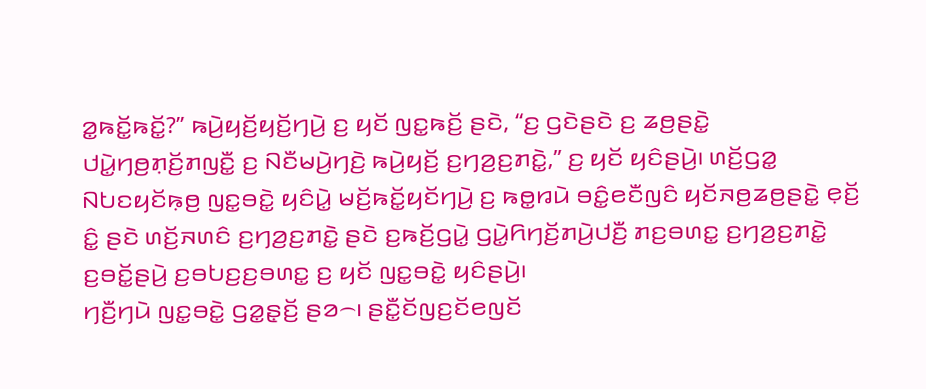ꤤ꤭ꤒꤢꤩ꤭ꤒꤢꤩ꤭?” ꤒꤣꤧ꤬ꤟꤢꤩ꤬ꤟꤢꤩ꤬ꤚꤣꤧ꤬ ꤢ꤬ ꤟꤢꤩ ꤜꤢ꤭ꤒꤢꤩ꤬ ꤔꤢꤧ, “ꤢ꤬ ꤞꤢꤧꤔꤢꤧ ꤢ꤬ ꤘꤥ꤬ꤔꤢꤧ꤭ ꤓꤣꤧ꤭ꤚꤥ꤬ꤊ꤫ꤢꤩ꤬ꤊꤜꤢꤪ꤭ ꤢ꤬ ꤡꤢꤪꤗꤣꤧ꤬ꤚꤢꤧ꤬ ꤒꤣꤧ꤬ꤟꤢꤩ꤬ ꤢ꤬ꤚꤤ꤬ꤢ꤬ꤊꤢꤧ꤭,” ꤢ꤬ ꤟꤢꤩ ꤟꤢꤨꤔꤣꤧ꤬꤯ ꤛꤢꤩ꤬ꤞꤤ꤭ ꤡꤝꤢꤟꤢꤩꤒ꤫ꤥ꤬ ꤜꤢ꤭ꤋꤢꤧ꤭ ꤟꤢꤨꤣꤧ꤭ ꤗꤢꤩ꤬ꤒꤢꤩ꤭ꤟꤢꤩꤚꤣꤧ꤬ ꤢ꤬ ꤒꤥ꤭ꤙꤣꤧ ꤋꤢꤨ꤭ꤕꤢꤪꤜꤢꤨ ꤟꤢꤩꤏꤥ꤬ꤘꤥ꤬ꤔꤢꤧ꤭ ꤕ꤫ꤢꤩ꤬ ꤢꤨ꤭ ꤔꤢꤧ ꤛꤢꤩ꤬ꤏꤛꤢꤨ ꤢ꤬ꤚꤤ꤬ꤢ꤬ꤊꤢꤧ꤭ ꤔꤢꤧ ꤢ꤬ꤒꤢꤩ꤬ꤞꤣꤧ꤭ ꤞꤣꤧ꤭ꤖꤚꤢꤩ꤬ꤊꤣꤧ꤬ꤓꤢꤪ꤬ ꤊꤢ꤬ꤋꤛꤢ꤭ ꤢ꤬ꤚꤤ꤬ꤢ꤬ꤊꤢꤧ꤭ ꤢ꤬ꤋꤢꤩ꤭ꤔꤣꤧ꤬ ꤢ꤬ꤋꤝꤢ꤬ꤢ꤬ꤋꤛꤢ꤭ ꤢ꤬ ꤟꤢꤩ ꤜꤢ꤭ꤋꤢꤧ꤭ ꤟꤢꤨꤔꤣꤧ꤬꤯
ꤚꤢꤪ꤬ꤚꤣꤧ ꤜꤢ꤭ꤋꤢꤧ꤭ ꤞꤤ꤭ꤔ꤫ꤢꤩ꤬ ꤔꤤ꤮꤯ ꤔꤢꤪ꤭ꤢꤩꤜꤢ꤬ꤢꤩꤕꤜꤢꤩ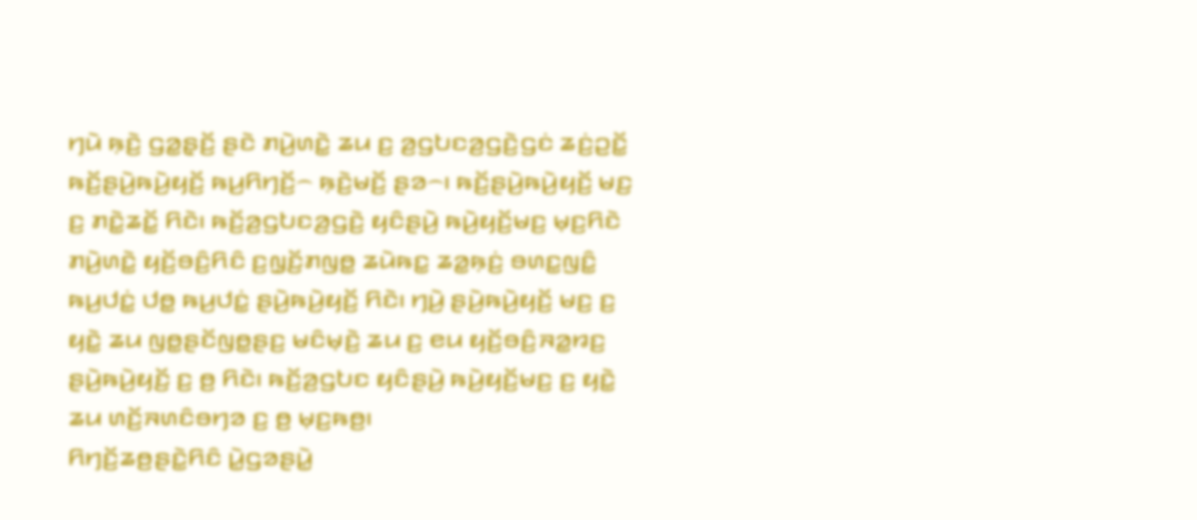ꤚꤣꤧ ꤒ꤫ꤢꤧ꤬ ꤞꤤ꤭ꤔ꤫ꤢꤩ꤬ ꤔꤢꤧ ꤊꤣꤧ꤬ꤛꤢꤧ꤭ ꤘꤣ ꤢ꤬ ꤤ꤬ꤞꤝꤢꤤ꤬ꤞꤢꤧ꤬ꤞꤢꤦ ꤘꤢꤦ꤬ꤑꤢꤩ꤭ ꤒꤢꤩ꤬ꤔꤣꤧ꤬ꤒꤣꤧ꤬ꤟꤢꤩ꤬ ꤒꤣ꤬ꤖꤚꤢꤩ꤬꤮ ꤒ꤫ꤢꤧ꤬ꤗꤢꤩ꤬ ꤔꤤ꤮꤯ ꤒꤢꤩ꤬ꤔꤣꤧ꤬ꤒꤣꤧ꤬ꤟꤢꤩ꤬ ꤗꤢ꤬ ꤢ꤬ ꤊꤢꤧ꤭ꤘꤢꤩ꤭ ꤖꤢꤧ꤯ ꤒꤢꤩ꤬ꤤ꤬ꤞꤝꤢꤤ꤬ꤞꤢꤧ꤬ ꤟꤢꤨꤔꤣꤧ꤬ ꤒꤣꤧ꤬ꤟꤢꤩ꤬ꤗꤢ꤬ ꤗ꤫ꤢ꤬ꤖꤢꤧ ꤊꤣꤧ꤬ꤛꤢꤧ꤭ ꤟꤢꤩ꤬ꤋꤢꤨ꤬ꤖꤢꤨ ꤢ꤬ꤜ꤫ꤢꤩ꤬ꤊꤜꤥ꤭ ꤘꤣꤧꤒꤢ꤭ ꤘꤤ꤭ꤒ꤫ꤢꤦ꤬ ꤋꤛꤢ꤭ꤜꤢꤨ꤭ ꤒꤣ꤬ꤓꤢꤦ꤭ ꤓꤥ꤭ ꤒꤣ꤬ꤓꤢꤦ꤭ ꤔꤣꤧ꤬ꤒꤣꤧ꤬ꤟꤢꤩ꤬ ꤖꤢꤧ꤯ ꤚꤣꤧ꤬ ꤔꤣꤧ꤬ꤒꤣꤧ꤬ꤟꤢꤩ꤬ ꤗꤢ꤬ ꤢ꤬ ꤟꤢꤧ꤭ ꤘꤣ ꤜꤥ꤭ꤔꤢꤩꤜꤥ꤭ꤔꤢ꤬ ꤗꤢꤨꤗ꤫ꤢꤧ꤬ ꤘꤣ ꤢ꤬ ꤕꤣ ꤟꤢꤩ꤬ꤋꤢꤨ꤬ꤏꤤ꤭ꤙꤢ꤬ ꤔꤣꤧ꤬ꤒꤣꤧ꤬ꤟꤢꤩ꤬ ꤢ꤬ ꤥ꤬ ꤖꤢꤧ꤯ ꤒꤢꤩ꤬ꤤ꤬ꤞꤝꤢ ꤟꤢꤨꤔꤣꤧ꤬ ꤒꤣꤧ꤬ꤟꤢꤩ꤬ꤗꤢ꤬ ꤢ꤬ ꤟꤢꤧ꤭ ꤘꤣ ꤛꤢꤩ꤬ꤏꤛꤢꤨꤋꤚꤤ ꤢ꤬ ꤥ꤬ ꤗ꤫ꤢ꤬ꤒꤥ꤬꤯
ꤖꤚꤢꤩ꤬ꤘꤥ꤬ꤔꤢꤧ꤭ꤖꤢꤨ ꤣꤧ꤭ꤞꤤꤔꤣꤧ꤭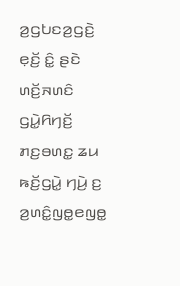ꤤ꤬ꤞꤝꤢꤤ꤬ꤞꤢꤧ꤬ ꤕ꤫ꤢꤩ꤬ ꤢꤨ꤭ ꤔꤢꤧ ꤛꤢꤩ꤬ꤏꤛꤢꤨ ꤞꤣꤧ꤭ꤖꤚꤢꤩ꤬ ꤊꤢ꤬ꤋꤛꤢ꤭ ꤘꤣ ꤒꤢꤩ꤬ꤞꤣꤧ꤭ ꤚꤣꤧ꤬ ꤢ꤬ ꤤ꤬ꤛꤢꤨ꤭ꤜꤥ꤭ꤕꤜꤥ꤭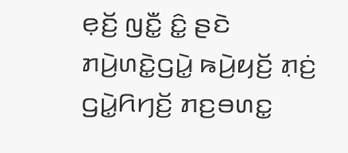ꤕ꤫ꤢꤩ꤬ ꤜꤢꤪ꤭ ꤢꤨ꤭ ꤔꤢꤧ ꤊꤣꤧ꤬ꤛꤢꤧ꤭ꤞꤣꤧ꤭ ꤒꤣꤧ꤬ꤟꤢꤩ꤬ ꤊ꤫ꤢꤦ꤬ ꤞꤣꤧ꤭ꤖꤚꤢꤩ꤬ ꤊꤢ꤬ꤋꤛꤢ꤭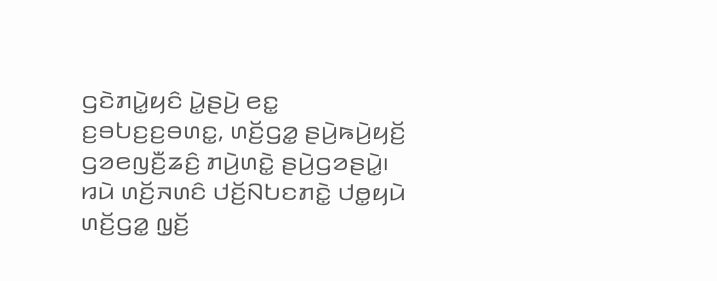ꤞꤢꤧꤊꤣꤧ꤭ꤟꤢꤨ ꤣꤧ꤭ꤔꤣꤧ꤬ ꤕꤢ꤭ ꤢ꤬ꤋꤝꤢ꤬ꤢ꤬ꤋꤛꤢ꤭, ꤛꤢꤩ꤬ꤞꤤ꤭ ꤔꤣꤧ꤬ꤒꤣꤧ꤬ꤟꤢꤩ꤬ ꤞꤤꤕꤜꤢꤪ꤬ꤘꤢꤨ꤬ ꤊꤣꤧ꤬ꤛꤢꤧ꤭ ꤔꤣꤧ꤬ꤞꤤꤔꤣꤧ꤭꤯
ꤙꤣꤧ ꤛꤢꤩ꤬ꤏꤛꤢꤨ ꤓꤢꤩ꤬ꤡꤝꤢꤊꤢꤧ꤭ ꤓꤥ꤭ꤟꤣꤧ ꤛꤢꤩ꤬ꤞꤤ꤭ ꤜ꤫ꤢꤩ꤬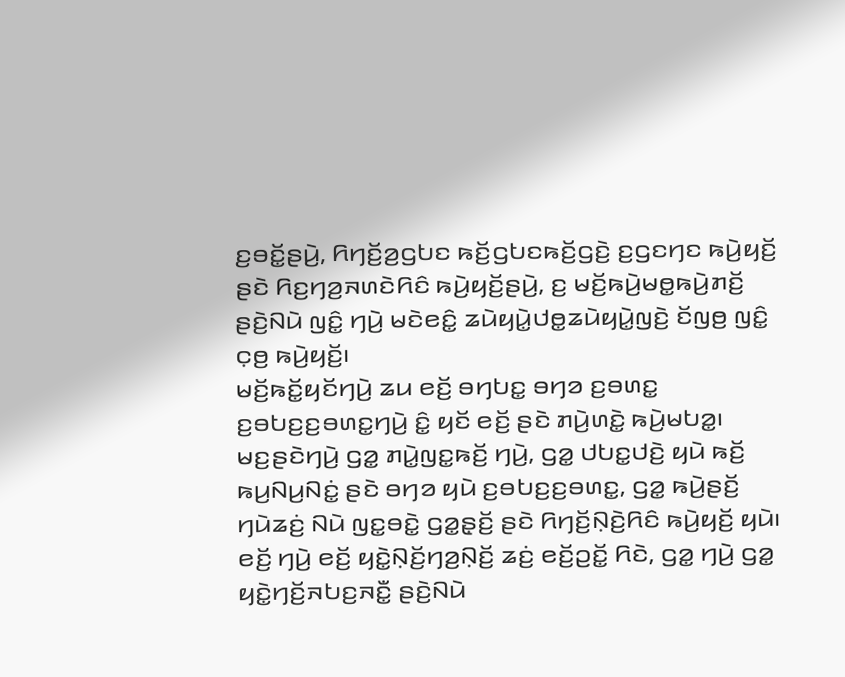ꤢ꤬ꤋꤢꤩ꤭ꤔꤣꤧ꤬, ꤖꤚꤢꤩ꤬ꤤ꤬ꤞꤝꤢ ꤒꤢꤩ꤬ꤞꤝꤢꤒꤢꤩ꤬ꤞꤢꤧ꤬ ꤢ꤬ꤞꤢꤚꤢ ꤒꤣꤧ꤬ꤟꤢꤩ꤬ ꤔꤢꤧ ꤖꤢ꤬ꤚꤤ꤬ꤏꤛꤢꤧꤖꤢꤨ ꤒꤣꤧ꤬ꤟꤢꤩ꤬ꤔꤣꤧ꤬, ꤢ꤬ ꤗꤢꤩ꤬ꤒꤣꤧ꤬ꤗꤥ꤭ꤒꤣꤧ꤬ꤊꤢꤩ꤬ ꤔꤢꤧ꤬ꤡꤣꤧ ꤜꤢꤨ꤭ ꤚꤣꤧ꤬ ꤗꤢꤧꤕꤢꤨ꤭ ꤘꤣꤧꤟꤣꤧ꤭ꤓꤥ꤭ꤘꤣꤧꤟꤣꤧ꤭ꤜꤢꤧ꤬ ꤢꤩꤜꤥ꤬ ꤜꤢꤨ꤭ ꤍ꤫ꤥ꤬ ꤒꤣꤧ꤬ꤟꤢꤩ꤬꤯
ꤗꤢꤩ꤬ꤒꤢꤩ꤭ꤟꤢꤩꤚꤣꤧ꤬ ꤘꤣ ꤕꤢꤩ꤬ ꤋꤚꤝꤢ꤭ ꤋꤚꤤ ꤢ꤬ꤋꤛꤢ꤭ ꤢ꤬ꤋꤝꤢ꤬ꤢ꤬ꤋꤛꤢ꤭ꤚꤣꤧ꤬ ꤢꤨ꤭ ꤟꤢꤩ ꤕꤢꤩ꤬ ꤔꤢꤧ ꤊꤣꤧ꤬ꤛꤢꤧ꤭ ꤒꤣꤧ꤬ꤗꤝꤤ꤭꤯ ꤗꤢ꤬ꤔꤢꤧꤚꤣꤧ꤬ ꤞꤤ꤭ ꤊꤣꤧ꤭ꤜꤢ꤭ꤒꤢꤩ꤬ ꤚꤣꤧ꤬, ꤞꤤ꤭ ꤓꤝꤢ꤭ꤓꤢꤧ꤬ ꤟꤣꤧ ꤒꤢꤩ꤬ ꤒꤣ꤬ꤡꤣ꤬ꤡꤢꤦ꤭ ꤔꤢꤧ ꤋꤚꤤ ꤟꤣꤧ ꤢ꤬ꤋꤝꤢ꤬ꤢ꤬ꤋꤛꤢ꤭, ꤞꤤ꤭ ꤒꤣꤧ꤬ꤔꤢꤩ꤬ ꤚꤣꤧꤘꤢꤦ꤬ ꤡꤣꤧ ꤜꤢ꤭ꤋꤢꤧ꤭ ꤞꤤ꤭ꤔ꤫ꤢꤩ꤬ ꤔꤢꤧ ꤖꤚꤢꤩ꤬ꤡ꤫ꤢꤧ꤬ꤖꤢꤨ ꤒꤣꤧ꤬ꤟꤢꤩ꤬ ꤟꤣꤧ꤯ ꤕꤢꤩ꤬ ꤚꤣꤧ꤬ ꤕꤢꤩ꤬ ꤟꤢꤧ꤭ꤡ꤫ꤢꤩ꤬ꤚꤤ꤬ꤡ꤫ꤢꤩ꤬ ꤘꤢꤦ꤬ ꤕꤢꤩ꤬ꤑꤢꤩ꤭ ꤖꤢꤧ, ꤞꤤ꤭ ꤚꤣꤧ꤬ ꤞꤤ꤭ ꤟꤢꤧ꤭ꤚꤢꤩ꤬ꤏꤝꤢ꤬ꤏꤢꤪ꤭ ꤔꤢꤧ꤬ꤡꤣꤧ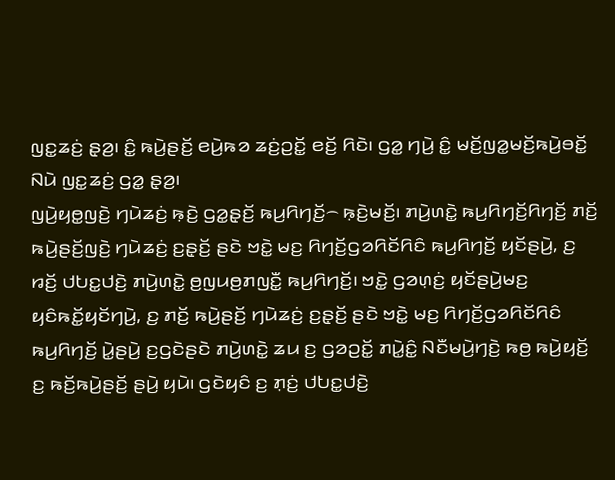ꤜꤢ꤭ꤘꤢꤦ꤬ ꤔ꤫ꤤ꤬꤯ ꤢꤨ꤭ ꤒꤣꤧ꤬ꤔꤢꤩ꤬ ꤕꤣꤧ꤬ꤒꤤ ꤘꤢꤦ꤬ꤑꤢꤩ꤭ ꤕꤢꤩ꤬ ꤖꤢꤧ꤯ ꤞꤤ꤭ ꤚꤣꤧ꤬ ꤢꤨ꤭ ꤗꤢꤩ꤬ꤜꤤ꤭ꤗꤢꤩ꤬ꤒꤣꤧ꤬ꤋꤢꤩ꤭ ꤡꤣꤧ ꤜꤢ꤭ꤘꤢꤦ꤬ ꤞꤤ꤭ ꤔ꤫ꤤ꤬꤯
ꤜꤣꤧ꤬ꤟꤥ꤭ꤜꤢꤧ꤬ ꤚꤣꤧꤘꤢꤦ꤬ ꤒ꤫ꤢꤧ꤬ ꤞꤤ꤭ꤔ꤫ꤢꤩ꤬ ꤒꤣ꤬ꤖꤚꤢꤩ꤬꤮ ꤒ꤫ꤢꤧ꤬ꤗꤢꤩ꤬꤯ ꤊꤣꤧ꤬ꤛꤢꤧ꤭ ꤒꤣ꤬ꤖꤚꤢꤩ꤬ꤖꤚꤢꤩ꤬ ꤊꤢꤩ꤬ ꤒꤣꤧ꤬ꤔꤢꤩ꤬ꤜꤢꤧ꤬ ꤚꤣꤧꤘꤢꤦ꤬ ꤢ꤬ꤔ꤫ꤢꤩ꤬ ꤔꤢꤧ ꤠꤢꤧ꤭ ꤗꤢ꤬ ꤖꤚꤢꤩ꤬ꤞꤤꤖꤢꤩꤖꤢꤨ ꤒꤣ꤬ꤖꤚꤢꤩ꤬ ꤟꤢꤩꤔꤣꤧ꤬, ꤢ꤬ ꤙꤢꤩ꤬ ꤓꤝꤢ꤭ꤓꤢꤧ꤬ ꤊꤣꤧ꤬ꤛꤢꤧ꤭ ꤥ꤬ꤜꤣꤥ꤬ꤊꤜꤢꤪ꤭ ꤒꤣ꤬ꤖꤚꤢꤩ꤬꤯ ꤠꤢꤧ꤭ ꤞꤤꤛ꤫ꤢꤦ꤬ ꤟꤢꤩꤔꤣꤧ꤬ꤗꤢ꤬ ꤟꤢꤨꤒꤢꤩ꤭ꤟꤢꤩꤚꤣꤧ꤬, ꤢ꤬ ꤊꤢꤩ꤬ ꤒꤣꤧ꤬ꤔꤢꤩ꤬ ꤚꤣꤧꤘꤢꤦ꤬ ꤢ꤬ꤔ꤫ꤢꤩ꤬ ꤔꤢꤧ ꤠꤢꤧ꤭ ꤗꤢ꤬ ꤖꤚꤢꤩ꤬ꤞꤤꤖꤢꤩꤖꤢꤨ ꤒꤣ꤬ꤖꤚꤢꤩ꤬ ꤣꤧ꤭ꤔꤣꤧ꤬ ꤢ꤬ꤞꤢꤧꤔꤢꤧ ꤊꤣꤧ꤬ꤛꤢꤧ꤭ ꤘꤣ ꤢ꤬ ꤞꤤꤑꤢꤩ꤭ ꤊꤣꤧ꤭ꤢꤨ꤭ ꤡꤢꤪꤗꤣꤧ꤬ꤚꤢꤧ꤬ ꤒꤥ꤬ ꤒꤣꤧ꤬ꤟꤢꤩ꤬ ꤢ꤬ ꤒꤢꤩ꤬ꤒꤣꤧ꤬ꤔꤢꤩ꤬ ꤔꤣꤧ꤬ ꤟꤣꤧ꤯ ꤞꤢꤧꤟꤢꤨ ꤢ꤬ ꤊ꤫ꤢꤦ꤬ ꤓꤝꤢ꤭ꤓꤢꤧ꤬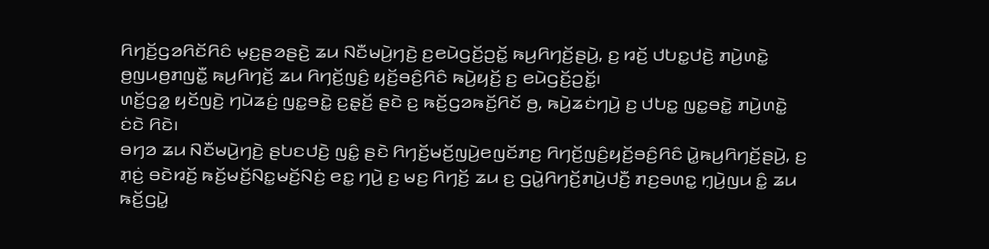ꤖꤚꤢꤩ꤬ꤞꤤꤖꤢꤩꤖꤢꤨ ꤗ꤫ꤢ꤬ꤔꤤꤔꤢꤧ꤬ ꤘꤣ ꤡꤢꤪꤗꤣꤧ꤬ꤚꤢꤧ꤬ ꤢ꤬ꤕꤣꤧꤞꤢꤩ꤬ꤑꤢꤩ꤭ ꤒꤣ꤬ꤖꤚꤢꤩ꤬ꤔꤣꤧ꤬, ꤢ꤬ ꤙꤢꤩ꤬ ꤓꤝꤢ꤭ꤓꤢꤧ꤬ ꤊꤣꤧ꤬ꤛꤢꤧ꤭ ꤥ꤬ꤜꤣꤥ꤬ꤊꤜꤢꤪ꤭ ꤒꤣ꤬ꤖꤚꤢꤩ꤬ ꤘꤣ ꤖꤚꤢꤩ꤬ꤜꤢꤨ꤬ ꤟꤢꤩ꤬ꤋꤢꤨ꤬ꤖꤢꤨ ꤒꤣꤧ꤬ꤟꤢꤩ꤬ ꤢ꤬ ꤕꤣꤧꤞꤢꤩ꤬ꤑꤢꤩ꤭꤯
ꤛꤢꤩ꤬ꤞꤤ꤭ ꤟꤢꤩꤜꤢꤧ꤬ ꤚꤣꤧꤘꤢꤦ꤬ ꤜꤢ꤭ꤋꤢꤧ꤭ ꤢ꤬ꤔ꤫ꤢꤩ꤬ ꤔꤢꤧ ꤢ꤬ ꤒꤢꤩ꤬ꤞꤤꤒꤢꤩ꤬ꤖꤢꤩ ꤥ꤬, ꤒꤣꤧ꤬ꤘꤢꤦꤚꤣꤧ꤬ ꤢ꤬ ꤓꤝꤢ꤭ ꤜꤢ꤭ꤋꤢꤧ꤭ ꤊꤣꤧ꤬ꤛꤢꤧ꤭ ꤢꤦꤢꤧ ꤖꤢꤧ꤯
ꤋꤚꤤ ꤘꤣ ꤡꤢꤪꤗꤣꤧ꤬ꤚꤢꤧ꤬ ꤔꤝꤢꤓꤢꤧ꤬ ꤜꤢꤨ꤭ ꤔꤢꤧ ꤖꤚꤢꤩ꤬ꤗꤢꤩ꤬ꤜꤣꤧ꤬ꤕꤜꤢꤩꤊꤢ꤬ ꤖꤚꤢꤩ꤬ꤜꤢꤨ꤬ꤟꤢꤩ꤬ꤋꤢꤨ꤬ꤖꤢꤨ ꤣꤧ꤭ꤒꤣ꤬ꤖꤚꤢꤩ꤬ꤔꤣꤧ꤬, ꤢ꤬ ꤊ꤫ꤢꤦ꤬ ꤋꤢꤧꤙꤢꤩ꤬ ꤒꤢꤩ꤬ꤗꤢꤩ꤬ꤡꤢ꤭ꤗꤢꤩ꤬ꤡꤢꤦ꤬ ꤕꤢ꤭ ꤚꤣꤧ꤬ ꤢ꤬ ꤗꤢ꤬ ꤖꤚꤢꤩ꤬ ꤘꤣ ꤢ꤬ ꤞꤣꤧ꤭ꤖꤚꤢꤩ꤬ꤊꤣꤧ꤬ꤓꤢꤪ꤬ ꤊꤢ꤬ꤋꤛꤢ꤭ ꤚ꤫ꤣꤧ꤬ꤜꤣ ꤢꤨ꤭ ꤘꤣ ꤒꤢꤩ꤬ꤞꤣꤧ꤭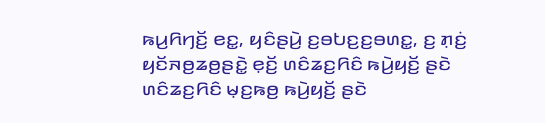ꤒꤣ꤬ꤖꤚꤢꤩ꤬ ꤕꤢ꤭, ꤟꤢꤨꤔꤣꤧ꤬ ꤢ꤬ꤋꤝꤢ꤬ꤢ꤬ꤋꤛꤢ꤭, ꤢ꤬ ꤊ꤫ꤢꤦ꤬ ꤟꤢꤩꤏꤥ꤬ꤘꤥ꤬ꤔꤢꤧ꤭ ꤕ꤫ꤢꤩ꤬ ꤛꤢꤨꤘꤢ꤬ꤖꤢꤨ ꤒꤣꤧ꤬ꤟꤢꤩ꤬ ꤔꤢꤧ ꤛꤢꤨꤘꤢ꤬ꤖꤢꤨ ꤗ꤫ꤢ꤬ꤒꤥ꤬ ꤒꤣꤧ꤬ꤟꤢꤩ꤬ ꤔꤢꤧ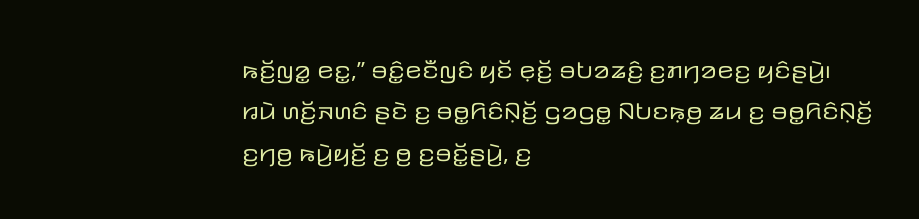ꤒꤢꤩ꤬ꤜꤤ꤭ ꤕꤢ꤭,” ꤋꤢꤨ꤭ꤕꤢꤪꤜꤢꤨ ꤟꤢꤩ ꤕ꤫ꤢꤩ꤬ ꤋꤝꤤꤘꤢꤨ꤬ ꤢ꤬ꤊꤚꤤꤕꤢ꤬ ꤟꤢꤨꤔꤣꤧ꤬꤯
ꤙꤣꤧ ꤛꤢꤩ꤬ꤏꤛꤢꤨ ꤔꤢꤧ ꤢ꤬ ꤋꤥ꤭ꤖꤢꤨꤡ꤫ꤢꤩ꤬ ꤞꤤꤞꤥ꤭ ꤡꤝꤢꤒ꤫ꤥ꤬ ꤘꤣ ꤢ꤬ ꤋꤥ꤭ꤖꤢꤨꤡ꤫ꤢꤩ꤬ ꤢ꤬ꤚꤥ꤬ ꤒꤣꤧ꤬ꤟꤢꤩ꤬ ꤢ꤬ ꤥ꤬ ꤢ꤬ꤋꤢꤩ꤭ꤔꤣꤧ꤬, ꤢ꤬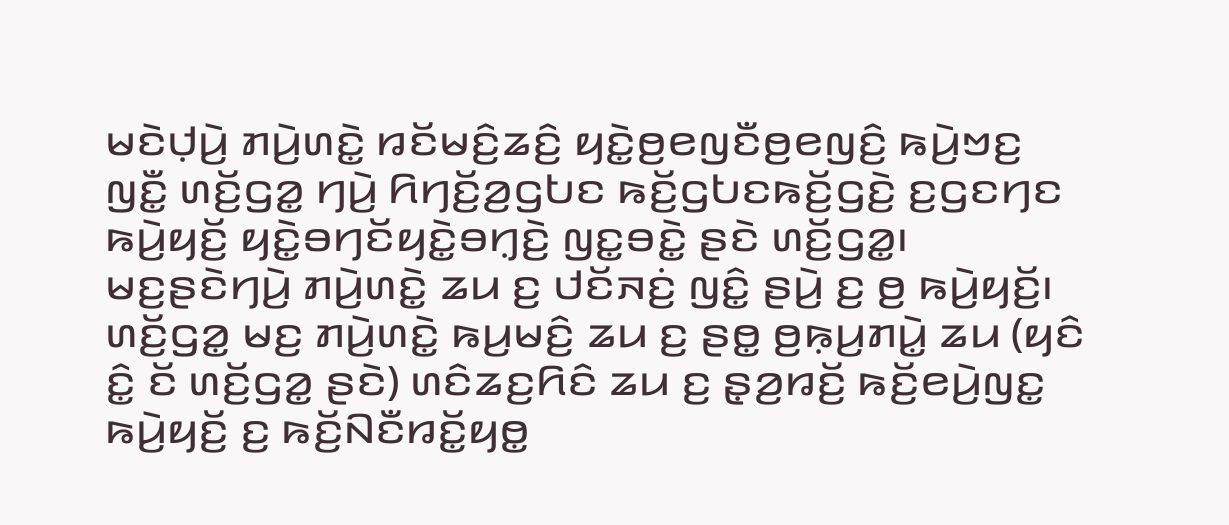ꤗꤢꤧꤓ꤫ꤣꤧ꤬ ꤊꤣꤧ꤬ꤛꤢꤧ꤭ ꤙꤢꤩꤗꤢꤨ꤬ꤘꤢꤨ꤬ ꤟꤢꤧ꤭ꤥ꤬ꤕꤜꤢꤪꤥ꤬ꤕꤜꤢꤨ꤬ ꤒꤣꤧ꤬ꤠꤢ꤬ ꤜꤢꤪ꤭ ꤛꤢꤩ꤬ꤞꤤ꤭ ꤚꤣꤧ꤬ ꤖꤚꤢꤩ꤬ꤤ꤬ꤞꤝꤢ ꤒꤢꤩ꤬ꤞꤝꤢꤒꤢꤩ꤬ꤞꤢꤧ꤬ ꤢ꤬ꤞꤢꤚꤢ ꤒꤣꤧ꤬ꤟꤢꤩ꤬ ꤟꤢꤧ꤭ꤋꤚꤢꤩꤟꤢꤧ꤭ꤋꤚ꤫ꤢꤧ꤬ ꤜꤢ꤭ꤋꤢꤧ꤭ ꤔꤢꤧ ꤛꤢꤩ꤬ꤞꤤ꤭꤯
ꤗꤢ꤬ꤔꤢꤧꤚꤣꤧ꤬ ꤊꤣꤧ꤬ꤛꤢꤧ꤭ ꤘꤣ ꤢ꤬ ꤓꤢꤩꤏꤢꤦ꤬ ꤜꤢꤨ꤭ ꤔꤣꤧ꤬ ꤢ꤬ ꤥ꤬ ꤒꤣꤧ꤬ꤟꤢꤩ꤬꤯ ꤛꤢꤩ꤬ꤞꤤ꤭ ꤗꤢ꤬ ꤊꤣꤧ꤬ꤛꤢꤧ꤭ ꤒꤣ꤬ꤗꤢꤨ꤬ ꤘꤣ ꤢ꤬ ꤔꤥ꤭ ꤥ꤬ꤒ꤫ꤣ꤬ꤊꤣꤧ꤭ ꤘꤣ (ꤟꤢꤨ ꤢꤨ꤭ ꤢꤩ ꤛꤢꤩ꤬ꤞꤤ꤭ ꤔꤢꤧ) ꤛꤢꤨꤘꤢ꤬ꤖꤢꤨ ꤘꤣ ꤢ꤬ ꤔ꤫ꤤ꤬ꤙꤢꤩ꤬ ꤒꤢꤩ꤬ꤕꤣꤧ꤬ꤜꤢ꤭ ꤒꤣꤧ꤬ꤟꤢꤩ꤬ ꤢ꤬ ꤒꤢꤩ꤬ꤡꤢꤪꤙꤢꤩ꤭ꤟꤥ꤭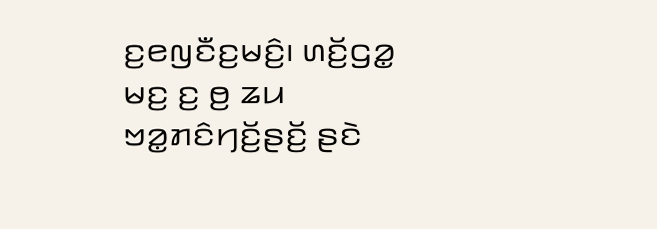ꤢ꤬ꤕꤜꤢꤪꤢ꤬ꤗꤢꤨ꤬꤯ ꤛꤢꤩ꤬ꤞꤤ꤭ ꤗꤢ꤬ ꤢ꤬ ꤥ꤬ ꤘꤣ ꤠꤤ꤭ꤊꤢꤨꤚꤢꤩ꤬ꤔꤢꤩ꤬ ꤔꤢꤧ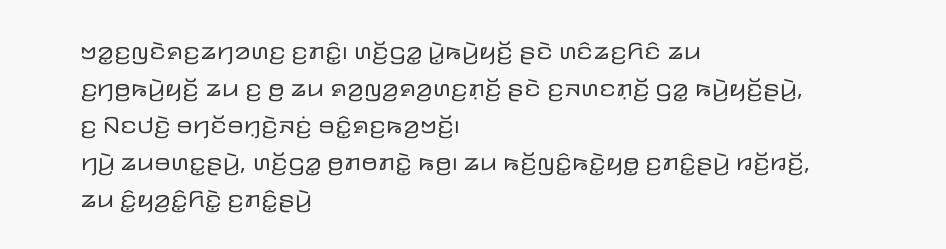ꤠꤤ꤭ꤢ꤬ꤜꤢꤧꤎꤢ꤬ꤘꤚꤤꤛꤢ꤬ ꤢ꤬ꤊꤢꤨ꤭꤯ ꤛꤢꤩ꤬ꤞꤤ꤭ ꤣꤧ꤭ꤒꤣꤧ꤬ꤟꤢꤩ꤬ ꤔꤢꤧ ꤛꤢꤨꤘꤢ꤬ꤖꤢꤨ ꤘꤣ ꤢ꤬ꤚꤥ꤬ꤒꤣꤧ꤬ꤟꤢꤩ꤬ ꤘꤣ ꤢ꤬ ꤥ꤬ ꤘꤣ ꤎꤤ꤬ꤜꤤ꤬ꤎꤤ꤬ꤛꤢ꤬ꤊ꤫ꤢꤩ꤬ ꤔꤢꤧ ꤢ꤬ꤏꤛꤢꤊ꤫ꤢꤩ꤬ ꤞꤤ꤭ ꤒꤣꤧ꤬ꤟꤢꤩ꤬ꤔꤣꤧ꤬, ꤢ꤬ ꤡꤢꤓꤢꤧ꤬ ꤋꤚꤢꤩꤋꤚ꤫ꤢꤧ꤬ꤏꤢꤦ꤬ ꤋꤢꤨ꤭ꤎꤢ꤬ꤒꤤ꤬ꤠꤢꤩ꤬꤯
ꤚꤣꤧ꤬ ꤘꤣꤋꤛꤢ꤭ꤔꤣꤧ꤬, ꤛꤢꤩ꤬ꤞꤤ꤭ ꤥ꤬ꤊꤥꤊꤢꤧ꤭ ꤒꤥ꤬꤯ ꤘꤣ ꤒꤢꤩ꤬ꤜꤢꤨ꤭ꤒꤢꤧ꤭ꤟꤥ꤭ ꤢ꤬ꤊꤢꤨ꤭ꤔꤣꤧ꤬ ꤙꤢꤩ꤬ꤙꤢꤩ꤬, ꤘꤣ ꤢꤨ꤭ꤟꤤ꤬ꤢꤨ꤭ꤖꤢꤧ꤭ ꤢ꤬ꤊꤢꤨ꤭ꤔꤣꤧ꤬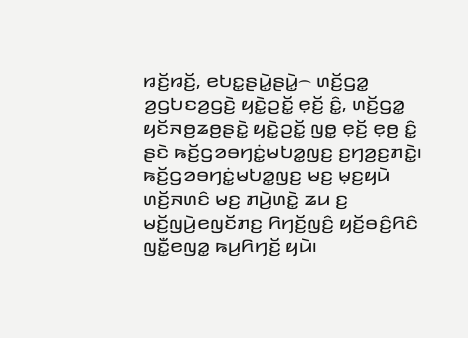ꤙꤢꤩ꤬ꤙꤢꤩ꤬, ꤕꤝꤢ꤭ꤔꤣꤧ꤭ꤔꤣꤧ꤭꤮ ꤛꤢꤩ꤬ꤞꤤ꤭ ꤤ꤬ꤞꤝꤢꤤ꤬ꤞꤢꤧ꤬ ꤟꤢꤧ꤭ꤑꤢꤩ꤭ ꤕ꤫ꤢꤩ꤬ ꤢꤨ꤭, ꤛꤢꤩ꤬ꤞꤤ꤭ ꤟꤢꤩꤏꤥ꤬ꤘꤥ꤬ꤔꤢꤧ꤭ ꤟꤢꤧ꤭ꤑꤢꤩ꤭ ꤜꤥ꤭ ꤕ꤫ꤢꤩ꤬ ꤕ꤫ꤥ꤬ ꤢꤨ꤭ ꤔꤢꤧ ꤒꤢꤩ꤬ꤞꤤꤋꤚꤢꤦ꤭ꤗꤝꤤ꤭ꤜꤢ꤬ ꤢ꤬ꤚꤤ꤬ꤢ꤬ꤊꤢꤧ꤭꤯ ꤒꤢꤩ꤬ꤞꤤꤋꤚꤢꤦ꤭ꤗꤝꤤ꤭ꤜꤢ꤬ ꤗꤢ꤬ ꤗ꤫ꤢ꤬ꤟꤣꤧ ꤛꤢꤩ꤬ꤏꤛꤢꤨ ꤗꤢ꤬ ꤊꤣꤧ꤬ꤛꤢꤧ꤭ ꤘꤣ ꤢ꤬ ꤗꤢꤩ꤬ꤜꤣꤧ꤬ꤕꤜꤢꤩꤊꤢ꤬ ꤖꤚꤢꤩ꤬ꤜꤢꤨ꤬ ꤟꤢꤩ꤬ꤋꤢꤨ꤬ꤖꤢꤨ ꤜꤢꤪ꤭ꤕꤜꤤ꤭ ꤒꤣ꤬ꤖꤚꤢꤩ꤬ ꤟꤣꤧ꤯